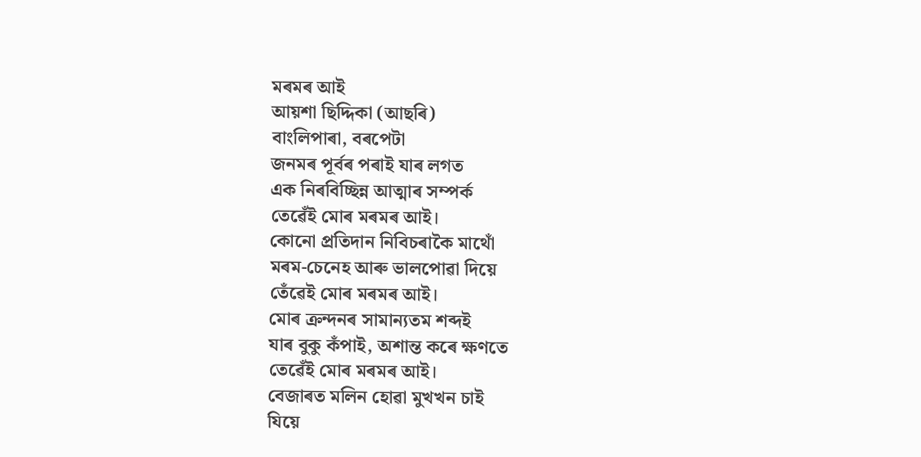মৰমৰ আই
আয়শা ছিদ্দিকা (আছৰি)
বাংলিপাৰা, বৰপেটা
জনমৰ পূৰ্বৰ পৰাই যাৰ লগত
এক নিৰবিচ্ছিন্ন আত্মাৰ সম্পৰ্ক
তেৱেঁই মোৰ মৰমৰ আই।
কোনো প্ৰতিদান নিবিচৰাকৈ মাথোঁ
মৰম-চেনেহ আৰু ভালপোৱা দিয়ে
তেঁৱেই মোৰ মৰমৰ আই।
মোৰ ক্ৰন্দনৰ সামান্যতম শব্দই
যাৰ বুকু কঁপাই, অশান্ত কৰে ক্ষণতে
তেৱেঁই মোৰ মৰমৰ আই।
বেজাৰত মলিন হোৱা মুখখন চাই
যিয়ে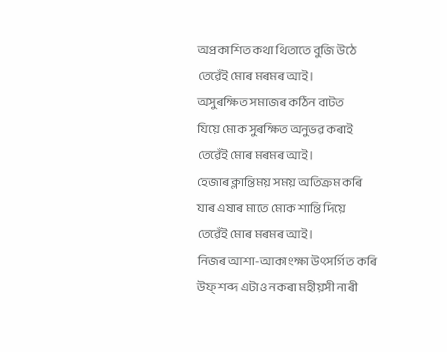অপ্ৰকাশিত কথা থিতাতে বুজি উঠে
তেৱেঁই মোৰ মৰমৰ আই।
অসুৰক্ষিত সমাজৰ কঠিন বাটত
যিয়ে মোক সুৰক্ষিত অনুভৱ কৰাই
তেৱেঁই মোৰ মৰমৰ আই।
হেজাৰ ক্লান্তিময় সময় অতিক্ৰম কৰি
যাৰ এষাৰ মাতে মোক শান্তি দিয়ে
তেৱেঁই মোৰ মৰমৰ আই।
নিজৰ আশা-আকাংক্ষা উৎসৰ্গিত কৰি
উফ্ শব্দ এটাও নকৰা মহীয়সী নাৰী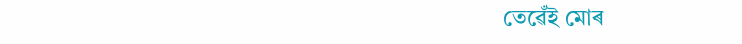তেৱেঁই মোৰ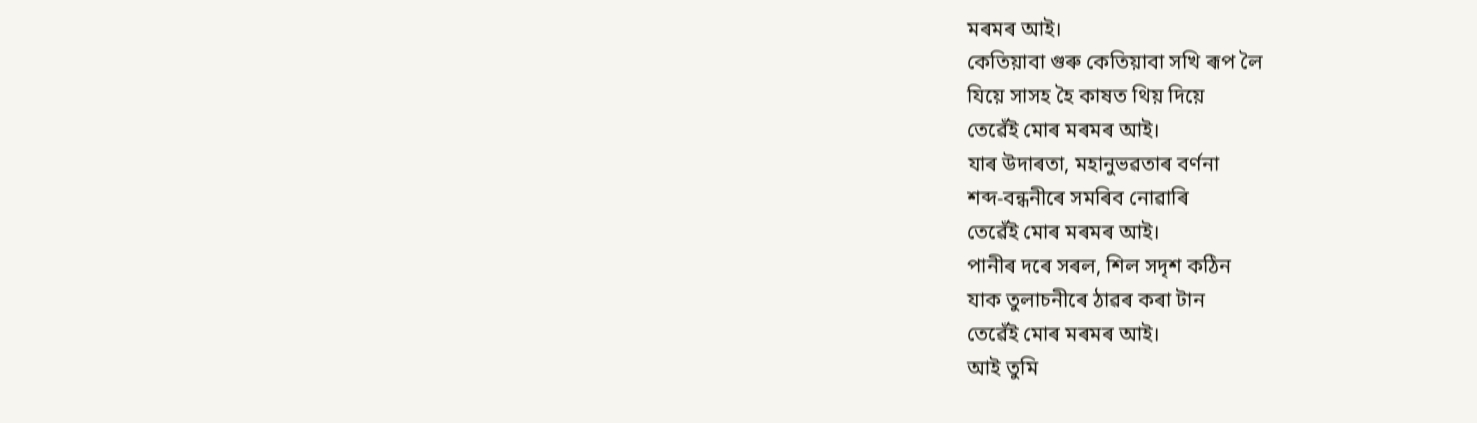মৰমৰ আই।
কেতিয়াবা গুৰু কেতিয়াবা সখি ৰূপ লৈ
যিয়ে সাসহ হৈ কাষত থিয় দিয়ে
তেৱেঁই মোৰ মৰমৰ আই।
যাৰ উদাৰতা, মহানুভৱতাৰ বৰ্ণনা
শব্দ-বন্ধনীৰে সমৰিব নোৱাৰি
তেৱেঁই মোৰ মৰমৰ আই।
পানীৰ দৰে সৰল, শিল সদৃশ কঠিন
যাক তুলাচনীৰে ঠাৱৰ কৰা টান
তেৱেঁই মোৰ মৰমৰ আই।
আই তুমি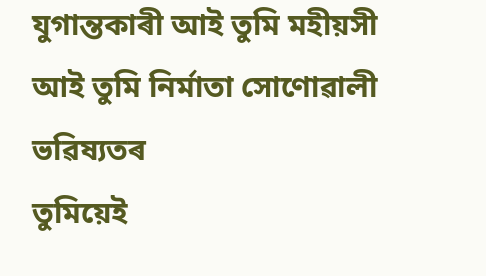যুগান্তকাৰী আই তুমি মহীয়সী
আই তুমি নিৰ্মাতা সোণোৱালী ভৱিষ্যতৰ
তুমিয়েই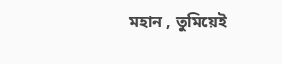মহান , তুমিয়েই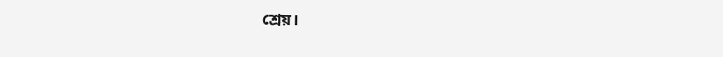শ্ৰেয়।